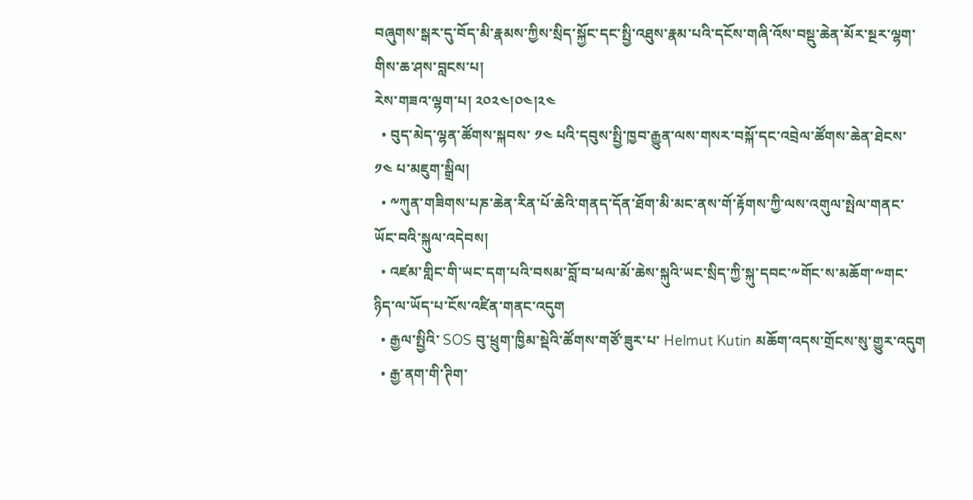བཞུགས་སྒར་དུ་བོད་མི་རྣམས་ཀྱིས་སྲིད་སྐྱོང་དང་སྤྱི་འཐུས་རྣམ་པའི་དངོས་གཞི་འོས་བསྡུ་ཆེན་མོར་སྔར་ལྷག་གིས་ཆ་ཤས་བླངས་པ།
རེས་གཟའ་ལྷག་པ། ༢༠༢༤།༠༤།༢༤
  • བུད་མེད་ལྷན་ཚོགས་སྐབས་ ༡༤ པའི་དབུས་སྤྱི་ཁྱབ་རྒྱུན་ལས་གསར་བསྐོ་དང་འབྲེལ་ཚོགས་ཆེན་ཐེངས་ ༡༤ པ་མཇུག་སྒྲིལ།
  • ༸ཀུན་གཟིགས་པཎ་ཆེན་རིན་པོ་ཆེའི་གནད་དོན་ཐོག་མི་མང་ནས་གོ་རྟོགས་ཀྱི་ལས་འགུལ་སྤེལ་གནང་ཡོང་བའི་སྐུལ་འདེབས།
  • འཛམ་གླིང་གི་ཡང་དག་པའི་བསམ་བློ་བ་ཕལ་མོ་ཆེས་སྐུའི་ཡང་སྲིད་ཀྱི་སྐུ་དབང་༸གོང་ས་མཆོག་༸གང་ཉིད་ལ་ཡོད་པ་ངོས་འཛིན་གནང་འདུག
  • རྒྱལ་སྤྱིའི་ SOS བུ་ཕྲུག་ཁྱིམ་སྡེའི་ཚོགས་གཙོ་ཟུར་པ་ Helmut Kutin མཆོག་འདས་གྲོངས་སུ་གྱུར་འདུག
  • རྒྱ་ནག་གི་ཊིག་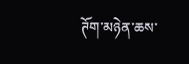ཊོག་མཉེན་ཆས་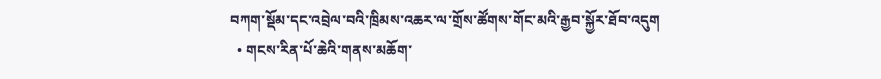བཀག་སྡོམ་དང་འབྲེལ་བའི་ཁྲིམས་འཆར་ལ་གྲོས་ཚོགས་གོང་མའི་རྒྱབ་སྐྱོར་ཐོབ་འདུག
  • གངས་རིན་པོ་ཆེའི་གནས་མཆོག་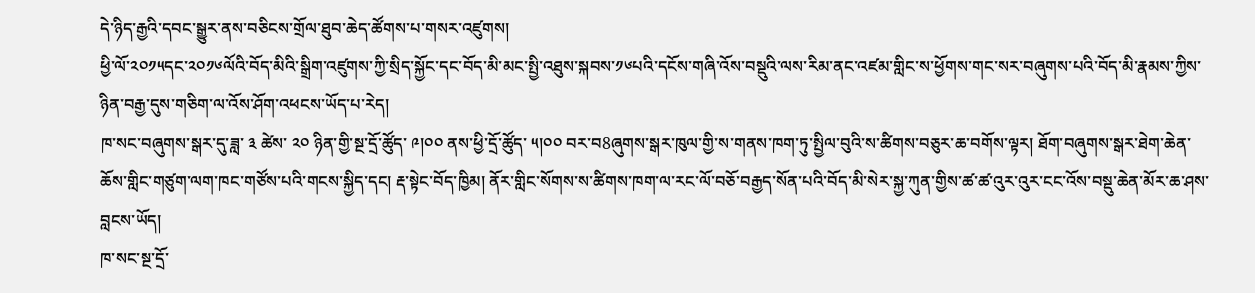དེ་ཉིད་རྒྱའི་དབང་སྒྱུར་ནས་བཅིངས་གྲོལ་ཐུབ་ཆེད་ཚོགས་པ་གསར་འཛུགས།
ཕྱི་ལོ་༢༠༡༥དང་༢༠༡༦ལོའི་བོད་མིའི་སྒྲིག་འཛུགས་ཀྱི་སྲིད་སྐྱོང་དང་བོད་མི་མང་སྤྱི་འཐུས་སྐབས་༡༦པའི་དངོས་གཞི་འོས་བསྡུའི་ལས་རིམ་ནང་འཛམ་གླིང་ས་ཕྱོགས་གང་སར་བཞུགས་པའི་བོད་མི་རྣམས་ཀྱིས་ཉིན་བརྒྱ་དུས་གཅིག་ལ་འོས་ཤོག་འཕངས་ཡོད་པ་རེད།
ཁ་སང་བཞུགས་སྒར་དུ་ཟླ་ ༣ ཚེས་ ༢༠ ཉིན་གྱི་སྔ་དྲོ་ཚོུད་ ༩།༠༠ ནས་ཕྱི་དྲོ་ཚོུད་ ༥།༠༠ བར་བ8ཞུགས་སྒར་ཁུལ་གྱི་ས་གནས་ཁག་ཏུ་སྤྱིལ་བུའི་ས་ཚིགས་བཅུར་ཆ་བགོས་ལྟར། ཐོག་བཞུགས་སྒར་ཐེག་ཆེན་ཆོས་གླིང་གཙུག་ལག་ཁང་གཙོས་པའི་གངས་སྐྱིད་དང། རྡ་སྟེང་བོད་ཁྱིམ། ནོར་གླིང་སོགས་ས་ཚིགས་ཁག་ལ་རང་ལོ་བཅོ་བརྒྱད་སོན་པའི་བོད་མི་སེར་སྐྱ་ཀུན་གྱིས་ཚ་ཚ་འུར་འུར་ངང་འོས་བསྡུ་ཆེན་མོར་ཆ་ཤས་བླངས་ཡོད།
ཁ་སང་སྔ་དྲོ་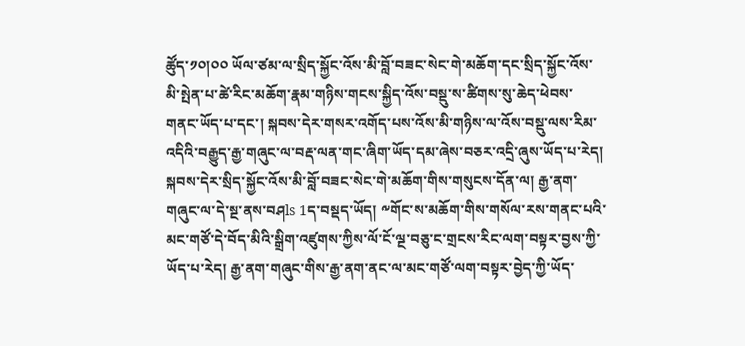ཚོུད་༡༠།༠༠ ཡོལ་ཙམ་ལ་སྲིད་སྐྱོང་འོས་མི་བློ་བཟང་སེང་གེ་མཆོག་དང་སྲིད་སྐྱོང་འོས་མི་སྤེན་པ་ཚེ་རིང་མཆོག་རྣམ་གཉིས་གངས་སྐྱིད་འོས་བསྡུ་ས་ཚིགས་སུ་ཆེད་ཕེབས་གནང་ཡོད་པ་དང་། སྐབས་དེར་གསར་འགོད་པས་འོས་མི་གཉིས་ལ་འོས་བསྡུ་ལས་རིམ་འདིའི་བརྒྱུད་རྒྱ་གཞུང་ལ་བརྡ་ལན་གང་ཞིག་ཡོད་དམ་ཞེས་བཅར་འདྲི་ཞུས་ཡོད་པ་རེད།
སྐབས་དེར་སྲིད་སྐྱོང་འོས་མི་བློ་བཟང་སེང་གེ་མཆོག་གིས་གསུངས་དོན་ལ། རྒྱ་ནག་གཞུང་ལ་དེ་སྔ་ནས་བཤls 1ད་བསྡད་ཡོད། ༸གོང་ས་མཆོག་གིས་གསོལ་རས་གནང་པའི་མང་གཙོ་དེ་བོད་མིའི་སྒྲིག་འཛུགས་ཀྱིས་ལོ་ངོ་ལྔ་བཅུ་ང་གྲངས་རིང་ལག་བསྟར་བྱས་ཀྱི་ཡོད་པ་རེད། རྒྱ་ནག་གཞུང་གིས་རྒྱ་ནག་ནང་ལ་མང་གཙོ་ལག་བསྟར་བྱེད་ཀྱི་ཡོད་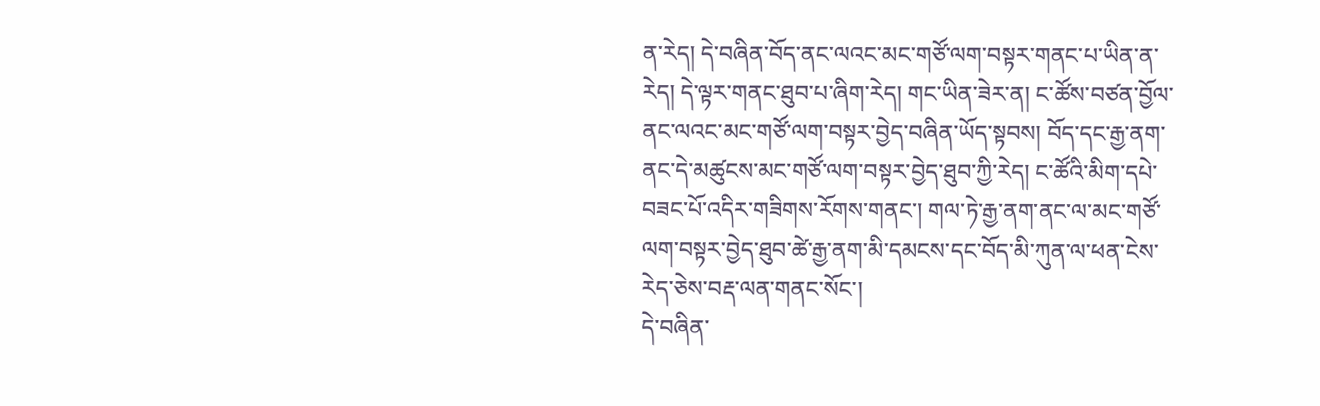ན་རེད། དེ་བཞིན་བོད་ནང་ལའང་མང་གཙོ་ལག་བསྟར་གནང་པ་ཡིན་ན་རེད། དེ་ལྟར་གནང་ཐུབ་པ་ཞིག་རེད། གང་ཡིན་ཟེར་ན། ང་ཚོས་བཙན་བྱོལ་ནང་ལའང་མང་གཙོ་ལག་བསྟར་བྱེད་བཞིན་ཡོད་སྟབས། བོད་དང་རྒྱ་ནག་ནང་དེ་མཚུངས་མང་གཙོ་ལག་བསྟར་བྱེད་ཐུབ་ཀྱི་རེད། ང་ཚོའི་མིག་དཔེ་བཟང་པོ་འདིར་གཟིགས་རོགས་གནང་། གལ་ཏེ་རྒྱ་ནག་ནང་ལ་མང་གཙོ་ལག་བསྟར་བྱེད་ཐུབ་ཚེ་རྒྱ་ནག་མི་དམངས་དང་བོད་མི་ཀུན་ལ་ཕན་ངེས་རེད་ཅེས་བརྡ་ལན་གནང་སོང་།
དེ་བཞིན་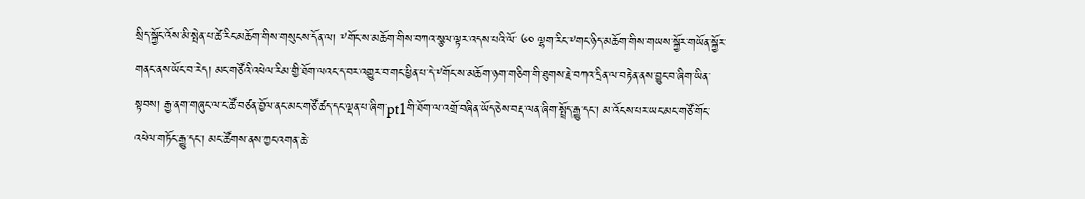སྲིད་སྐྱོང་འོས་མི་སྤེན་པ་ཚེ་རིང་མཆོག་གིས་གསུངས་དོན་ལ། ༸གོང་ས་མཆོག་གིས་བཀའ་སྩལ་ལྟར་འདས་པའི་ལོ་ ༦༠ ལྷག་རིང་༸གང་ཉིད་མཆོག་གིས་གཡས་སྐྱོར་གཡོན་སྐྱོར་གནང་ནས་ཡོང་བ་རེད། མང་གཙོའི་འཕེལ་རིམ་གྱི་ཐོག་ལའང་ད་བར་འགྱུར་བ་གང་ཕྱིན་པ་དེ་༸གོང་ས་མཆོག་ཉག་གཅིག་གི་ཐུགས་རྗེ་བཀའ་དྲིན་ལ་བརྟེན་ནས་བྱུང་བ་ཞིག་ཡིན་སྟབས། རྒྱ་ནག་གཞུང་ལ་ང་ཚོ་བཙན་བྱོལ་ནང་མང་གཙོ་ཚད་དང་ལྡན་པ་ཞིག་pt1གི་ཐོག་ལ་འགྲོ་བཞིན་ཡོད་ཅེས་བརྡ་ལན་ཞིག་སྤྲོད་རྒྱུ་དང་། མ་འོངས་པར་ཡང་མང་གཙོ་གོང་འཕེལ་གཏོང་རྒྱུ་དང་། མང་ཚོགས་ནས་ཀྱང་འགན་ཆེ་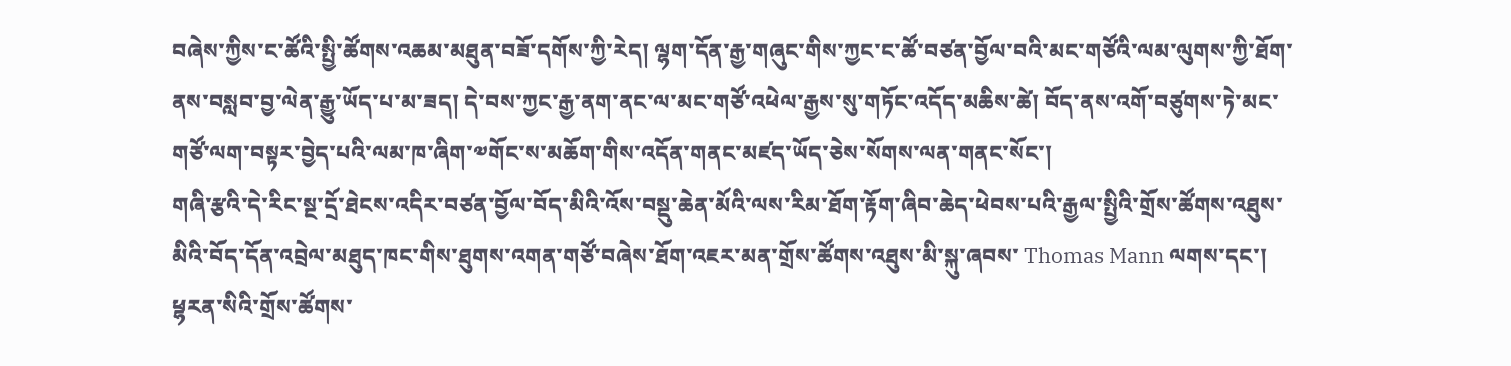བཞེས་ཀྱིས་ང་ཚོའི་སྤྱི་ཚོགས་འཆམ་མཐུན་བཟོ་དགོས་ཀྱི་རེད། ལྷག་དོན་རྒྱ་གཞུང་གིས་ཀྱང་ང་ཚོ་བཙན་བྱོལ་བའི་མང་གཙོའི་ལམ་ལུགས་ཀྱི་ཐོག་ནས་བསླབ་བྱ་ལེན་རྒྱུ་ཡོད་པ་མ་ཟད། དེ་བས་ཀྱང་རྒྱ་ནག་ནང་ལ་མང་གཙོ་འཕེལ་རྒྱས་སུ་གཏོང་འདོད་མཆིས་ཚེ། བོད་ནས་འགོ་བཙུགས་ཏེ་མང་གཙོ་ལག་བསྟར་བྱེད་པའི་ལམ་ཁ་ཞིག་༧གོང་ས་མཆོག་གིས་འདོན་གནང་མཛད་ཡོད་ཅེས་སོགས་ལན་གནང་སོང་།
གཞི་རྩའི་དེ་རིང་སྔ་དྲོ་ཐེངས་འདིར་བཙན་བྱོལ་བོད་མིའི་འོས་བསྡུ་ཆེན་མོའི་ལས་རིམ་ཐོག་རྟོག་ཞིབ་ཆེད་ཕེབས་པའི་རྒྱལ་སྤྱིའི་གྲོས་ཚོགས་འཐུས་མིའི་བོད་དོན་འབྲེལ་མཐུད་ཁང་གིས་ཐུགས་འགན་གཙོ་བཞེས་ཐོག་འཇར་མན་གྲོས་ཚོགས་འཐུས་མི་སྐུ་ཞབས་ Thomas Mann ལགས་དང་། ཕྷརན་སིའི་གྲོས་ཚོགས་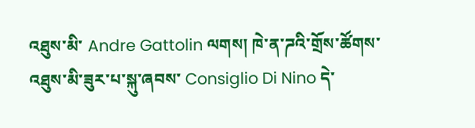འཐུས་མི་ Andre Gattolin ལགས། ཁེ་ན་ཌའི་གྲོས་ཚོགས་འཐུས་མི་ཟུར་པ་སྐུ་ཞབས་ Consiglio Di Nino དེ་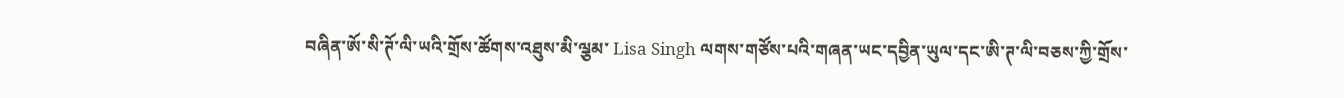བཞིན་ཨོ་སི་ཊོ་ལི་ཡའི་གྲོས་ཚོགས་འཐུས་མི་ལྕམ་ Lisa Singh ལགས་གཙོས་པའི་གཞན་ཡང་དབྱིན་ཡུལ་དང་ཨི་ཊ་ལི་བཅས་ཀྱི་གྲོས་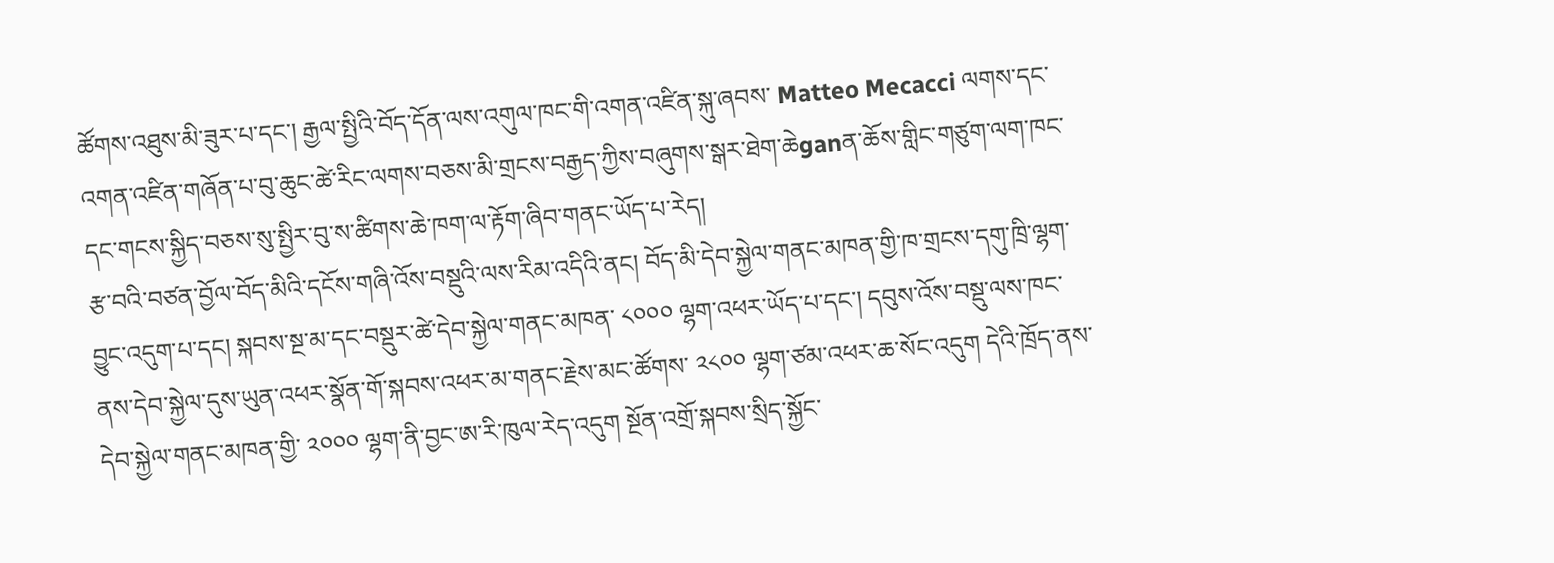ཚོགས་འཐུས་མི་ཟུར་པ་དང་། རྒྱལ་སྤྱིའི་བོད་དོན་ལས་འགུལ་ཁང་གི་འགན་འཛིན་སྐུ་ཞབས་ Matteo Mecacci ལགས་དང་འགན་འཛིན་གཞོན་པ་བུ་ཆུང་ཚེ་རིང་ལགས་བཅས་མི་གྲངས་བརྒྱད་ཀྱིས་བཞུགས་སྒར་ཐེག་ཆེganན་ཆོས་གླིང་གཙུག་ལག་ཁང་དང་གངས་སྐྱིད་བཅས་སུ་སྤྱིར་བུ་ས་ཚིགས་ཆེ་ཁག་ལ་རྟོག་ཞིབ་གནང་ཡོད་པ་རེད།
རྩ་བའི་བཙན་བྱོལ་བོད་མིའི་དངོས་གཞི་འོས་བསྡུའི་ལས་རིམ་འདིའི་ནང། བོད་མི་དེབ་སྐྱེལ་གནང་མཁན་གྱི་ཁ་གྲངས་དགུ་ཁྲི་ལྷག་བྱུང་འདུག་པ་དང། སྐབས་སྔ་མ་དང་བསྡུར་ཚེ་དེབ་སྐྱེལ་གནང་མཁན་ ༨༠༠༠ ལྷག་འཕར་ཡོད་པ་དང་། དབུས་འོས་བསྡུ་ལས་ཁང་ནས་དེབ་སྐྱེལ་དུས་ཡུན་འཕར་སྣོན་གོ་སྐབས་འཕར་མ་གནང་རྗེས་མང་ཚོགས་ ༢༨༠༠ ལྷག་ཙམ་འཕར་ཆ་སོང་འདུག དེའི་ཁྲོད་ནས་དེབ་སྐྱེལ་གནང་མཁན་གྱི་ ༢༠༠༠ ལྷག་ནི་བྱང་ཨ་རི་ཁུལ་རེད་འདུག སྔོན་འགྲོ་སྐབས་སྲིད་སྐྱོང་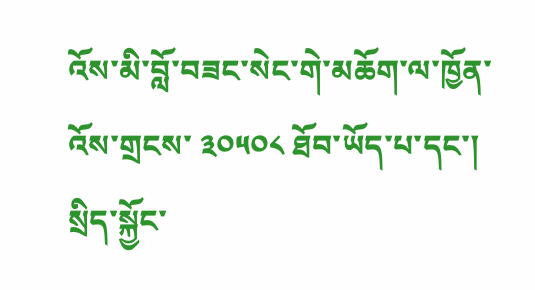འོས་མི་བློ་བཟང་སེང་གེ་མཆོག་ལ་ཁྱོན་འོས་གྲངས་ ༣༠༥༠༨ ཐོབ་ཡོད་པ་དང་། སྲིད་སྐྱོང་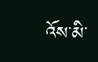འོས་མི་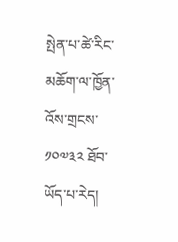སྤེན་པ་ཚེ་རིང་མཆོག་ལ་ཁྱོན་འོས་གྲངས་ ༡༠༧༣༢ ཐོབ་ཡོད་པ་རེད།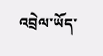འབྲེལ་ཡོད་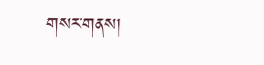གསར་གནས།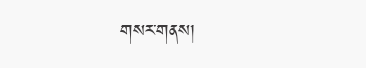གསར་གནས།